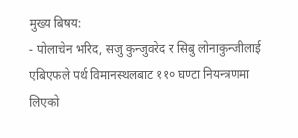मुख्य बिषय:
- पोलाचेन भरिद, सजु कुन्जुवरेद र सिबु लोनाकुन्जीलाई एबिएफले पर्थ विमानस्थलबाट ११० घण्टा नियन्त्रणमा लिएको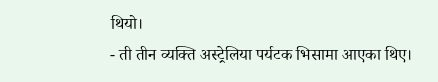थियो।
- ती तीन व्यक्ति अस्ट्रेलिया पर्यटक भिसामा आएका थिए।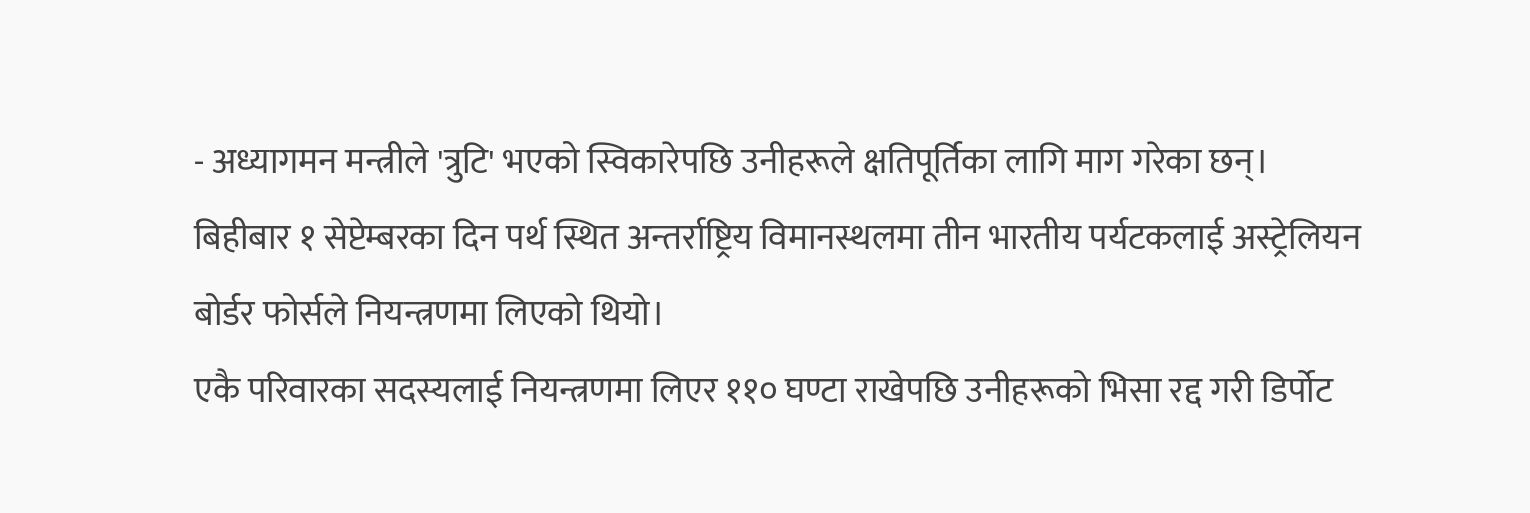- अध्यागमन मन्त्रीले 'त्रुटि' भएको स्विकारेपछि उनीहरूले क्षतिपूर्तिका लागि माग गरेका छन्।
बिहीबार १ सेप्टेम्बरका दिन पर्थ स्थित अन्तर्राष्ट्रिय विमानस्थलमा तीन भारतीय पर्यटकलाई अस्ट्रेलियन बोर्डर फोर्सले नियन्त्रणमा लिएको थियो।
एकै परिवारका सदस्यलाई नियन्त्रणमा लिएर ११० घण्टा राखेपछि उनीहरूको भिसा रद्द गरी डिर्पोट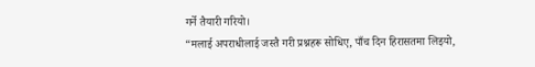गर्ने तैयारी गरियो।
“मलाई अपराधीलाई जस्तै गरी प्रश्नहरू सोधिए, पाँच दिन हिरासतमा लिइयो,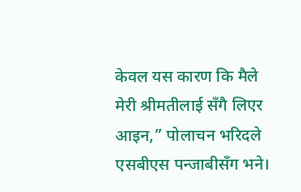केवल यस कारण कि मैले मेरी श्रीमतीलाई सँगै लिएर आइन,” पोलाचन भरिदले एसबीएस पन्जाबीसँग भने।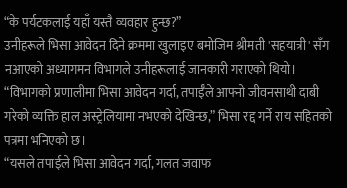“के पर्यटकलाई यहाँ यस्तै व्यवहार हुन्छ?”
उनीहरूले भिसा आवेदन दिने क्रममा खुलाइए बमोजिम श्रीमती 'सहयात्री' सँग नआएको अध्यागमन विभागले उनीहरूलाई जानकारी गराएको थियो।
“विभागको प्रणालीमा भिसा आवेदन गर्दा, तपाईँले आफ्नो जीवनसाथी दाबी गरेको व्यक्ति हाल अस्ट्रेलियामा नभएको देखिन्छ,” भिसा रद्द गर्ने राय सहितको पत्रमा भनिएको छ।
“यसले तपाईले भिसा आवेदन गर्दा, गलत जवाफ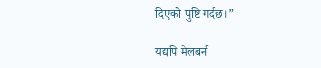दिएको पुष्टि गर्दछ।”

यद्यपि मेलबर्न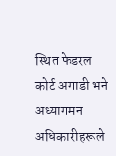स्थित फेडरल कोर्ट अगाडी भने अध्यागमन अधिकारीहरूले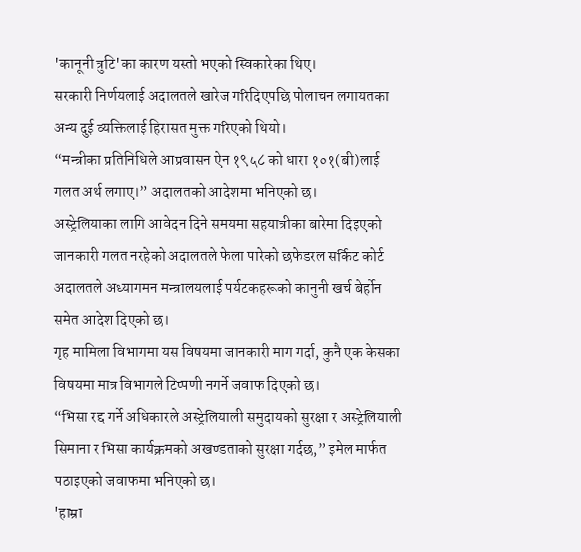'कानूनी त्रुटि'का कारण यस्तो भएको स्विकारेका थिए।
सरकारी निर्णयलाई अदालतले खारेज गरिदिएपछि पोलाचन लगायतका अन्य दुई व्यक्तिलाई हिरासत मुक्त गरिएको थियो।
“मन्त्रीका प्रतिनिधिले आप्रवासन ऐन १९५८ को धारा १०१(बी)लाई गलत अर्थ लगाए।” अदालतको आदेशमा भनिएको छ।
अस्ट्रेलियाका लागि आवेदन दिने समयमा सहयात्रीका बारेमा दिइएको जानकारी गलत नरहेको अदालतले फेला पारेको छफेडरल सर्किट कोर्ट
अदालतले अध्यागमन मन्त्रालयलाई पर्यटकहरूको कानुनी खर्च बेर्होन समेत आदेश दिएको छ।
गृह मामिला विभागमा यस विषयमा जानकारी माग गर्दा, कुनै एक केसका विषयमा मात्र विभागले टिप्पणी नगर्ने जवाफ दिएको छ।
“भिसा रद्द गर्ने अधिकारले अस्ट्रेलियाली समुदायको सुरक्षा र अस्ट्रेलियाली सिमाना र भिसा कार्यक्रमको अखण्डताको सुरक्षा गर्दछ,” इमेल मार्फत पठाइएको जवाफमा भनिएको छ।
'हाम्रा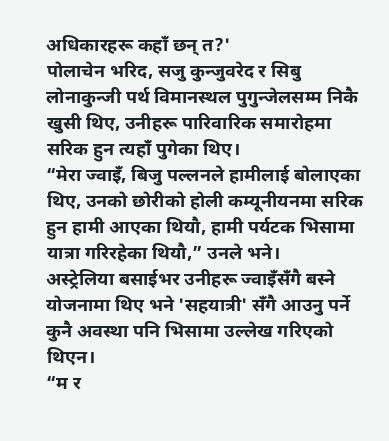अधिकारहरू कहाँ छन् त?'
पोलाचेन भरिद, सजु कुन्जुवरेद र सिबु लोनाकुन्जी पर्थ विमानस्थल पुगुन्जेलसम्म निकै खुसी थिए, उनीहरू पारिवारिक समारोहमा सरिक हुन त्यहाँ पुगेका थिए।
“मेरा ज्वाइँ, बिजु पल्लनले हामीलाई बोलाएका थिए, उनको छोरीको होली कम्यूनीयनमा सरिक हुन हामी आएका थियौ, हामी पर्यटक भिसामा यात्रा गरिरहेका थियौ,” उनले भने।
अस्ट्रेलिया बसाईभर उनीहरू ज्वाइँसँगै बस्ने योजनामा थिए भने 'सहयात्री' सँगै आउनु पर्ने कुनै अवस्था पनि भिसामा उल्लेख गरिएको थिएन।
“म र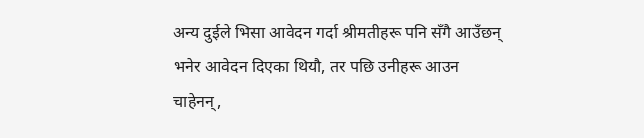अन्य दुईले भिसा आवेदन गर्दा श्रीमतीहरू पनि सँगै आउँछन् भनेर आवेदन दिएका थियौ, तर पछि उनीहरू आउन चाहेनन्,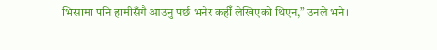भिसामा पनि हामीसँगै आउनु पर्छ भनेर कहीँ लेखिएको थिएन,” उनले भने।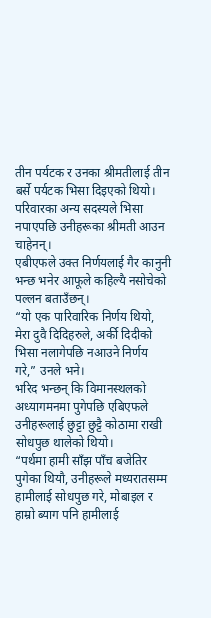तीन पर्यटक र उनका श्रीमतीलाई तीन बर्से पर्यटक भिसा दिइएको थियो।
परिवारका अन्य सदस्यले भिसा नपाएपछि उनीहरूका श्रीमती आउन चाहेनन्।
एबीएफले उक्त निर्णयलाई गैर कानुनी भन्छ भनेर आफूले कहिल्यै नसोचेको पल्लन बताउँछन्।
“यो एक पारिवारिक निर्णय थियो, मेरा दुवै दिदिहरुले, अर्की दिदीको भिसा नलागेपछि नआउने निर्णय गरे,” उनले भने।
भरिद भन्छन् कि विमानस्थलको अध्यागमनमा पुगेपछि एबिएफले उनीहरूलाई छुट्टा छुट्टै कोठामा राखी सोधपुछ थालेको थियो।
“पर्थमा हामी साँझ पाँच बजेतिर पुगेका थियौ, उनीहरूले मध्यरातसम्म हामीलाई सोधपुछ गरे, मोबाइल र हाम्रो ब्याग पनि हामीलाई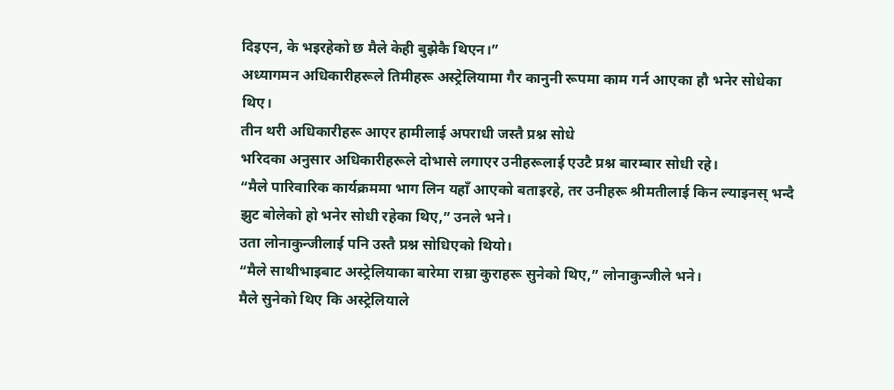दिइएन, के भइरहेको छ मैले केही बुझेकै थिएन।”
अध्यागमन अधिकारीहरूले तिमीहरू अस्ट्रेलियामा गैर कानुनी रूपमा काम गर्न आएका हौ भनेर सोधेका थिए।
तीन थरी अधिकारीहरू आएर हामीलाई अपराधी जस्तै प्रश्न सोधे
भरिदका अनुसार अधिकारीहरूले दोभासे लगाएर उनीहरूलाई एउटै प्रश्न बारम्बार सोधी रहे।
“मैले पारिवारिक कार्यक्रममा भाग लिन यहाँ आएको बताइरहे, तर उनीहरू श्रीमतीलाई किन ल्याइनस् भन्दै झुट बोलेको हो भनेर सोधी रहेका थिए,” उनले भने।
उता लोनाकुन्जीलाई पनि उस्तै प्रश्न सोधिएको थियो।
“मैले साथीभाइबाट अस्ट्रेलियाका बारेमा राम्रा कुराहरू सुनेको थिए,” लोनाकुन्जीले भने।
मैले सुनेको थिए कि अस्ट्रेलियाले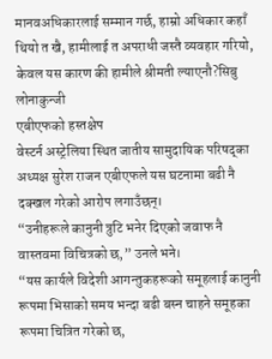मानवअधिकारलाई सम्मान गर्छ, हाम्रो अधिकार कहाँ थियो त खै, हामीलाई त अपराधी जस्तै व्यवहार गरियो, केवल यस कारण की हामीले श्रीमती ल्याएनौ?सिबु लोनाकुन्जी
एबीएफको हस्तक्षेप
वेस्टर्न अस्ट्रेलिया स्थित जातीय सामुदायिक परिषद्का अध्यक्ष सुरेश राजन एबीएफले यस घटनामा बढी नै दक्खल गरेको आरोप लगाउँछन्।
“उनीहरूले कानुनी त्रुटि भनेर दिएको जवाफ नै वास्तवमा विचित्रको छ,” उनले भने।
“यस कार्यले विदेशी आगन्तुकहरूको समूहलाई कानुनी रूपमा भिसाको समय भन्दा बढी बस्न चाहने समूहका रूपमा चित्रित गरेको छ,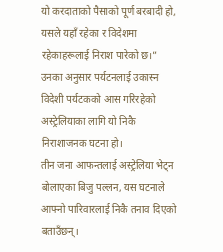यो करदाताको पैसाको पूर्ण बरबादी हो, यसले यहाँ रहेका र विदेशमा रहेकाहरूलाई निराश पारेको छ।”
उनका अनुसार पर्यटनलाई उकास्न विदेशी पर्यटकको आस गरिरहेको अस्ट्रेलियाका लागि यो निकै निराशाजनक घटना हो।
तीन जना आफन्तलाई अस्ट्रेलिया भेट्न बोलाएका बिजु पल्लन, यस घटनाले आफ्नो पारिवारलाई निकै तनाव दिएको बताउँछन्।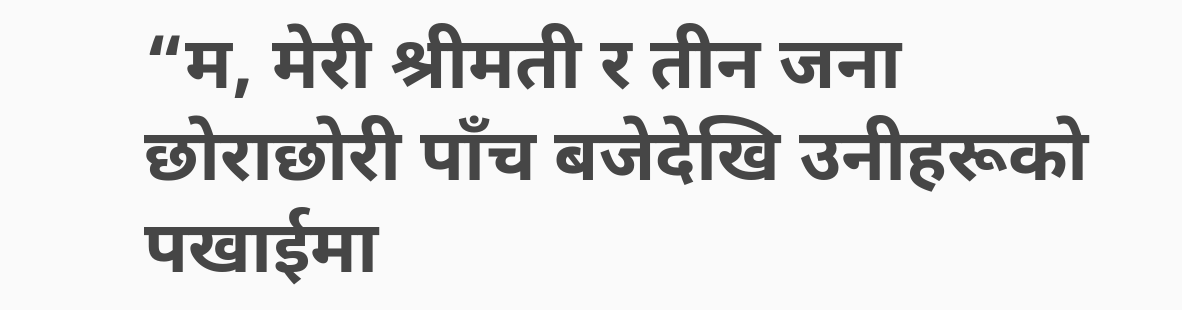“म, मेरी श्रीमती र तीन जना छोराछोरी पाँच बजेदेखि उनीहरूको पखाईमा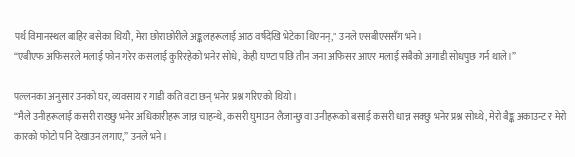पर्थ विमानस्थल बाहिर बसेका थियौ, मेरा छोराछोरीले अङ्कलहरूलाई आठ वर्षदेखि भेटेका थिएनन्," उनले एसबीएससँग भने।
“एबीएफ अफिसरले मलाई फोन गरेर कसलाई कुरिरहेको भनेर सोधे, केही घण्टा पछि तीन जना अफिसर आएर मलाई सबैको अगाडी सोधपुछ गर्न थाले।”

पल्लनका अनुसार उनको घर, व्यवसाय र गाडी कति वटा छन् भनेर प्रश्न गरिएको थियो।
“मैले उनीहरूलाई कसरी राख्छु भनेर अधिकारीहरू जान्न चाहन्थे, कसरी घुमाउन लैजान्छु वा उनीहरूको बसाई कसरी धान्न सक्छु भनेर प्रश्न सोध्थे, मेरो बैङ्क अकाउन्ट र मेरो कारको फोटो पनि देखाउन लगाए,” उनले भने।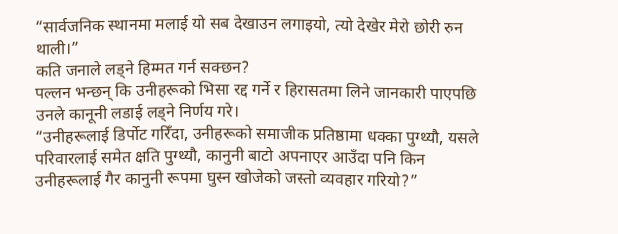“सार्वजनिक स्थानमा मलाई यो सब देखाउन लगाइयो, त्यो देखेर मेरो छोरी रुन थाली।”
कति जनाले लड्ने हिम्मत गर्न सक्छन?
पल्लन भन्छन् कि उनीहरूको भिसा रद्द गर्ने र हिरासतमा लिने जानकारी पाएपछि उनले कानूनी लडाई लड्ने निर्णय गरे।
“उनीहरूलाई डिर्पोट गरिँदा, उनीहरूको समाजीक प्रतिष्ठामा धक्का पुग्थ्यौ, यसले परिवारलाई समेत क्षति पुग्थ्यौ, कानुनी बाटो अपनाएर आउँदा पनि किन उनीहरूलाई गैर कानुनी रूपमा घुस्न खोजेको जस्तो व्यवहार गरियो?”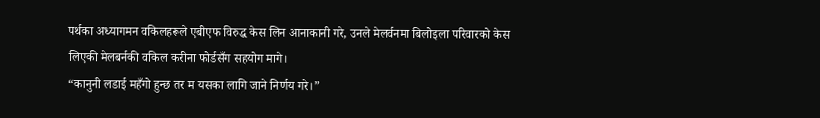पर्थका अध्यागमन वकिलहरूले एबीएफ विरुद्ध केस लिन आनाकानी गरे, उनले मेलर्वनमा बिलोइला परिवारको केस लिएकी मेलबर्नकी वकिल करीना फोर्डसँग सहयोग मागे।
“कानुनी लडाई महँगो हुन्छ तर म यसका लागि जाने निर्णय गरे।”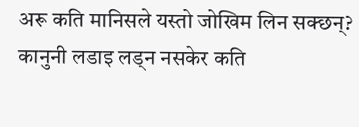अरू कति मानिसले यस्तो जोखिम लिन सक्छन्? कानुनी लडाइ लड्न नसकेर कति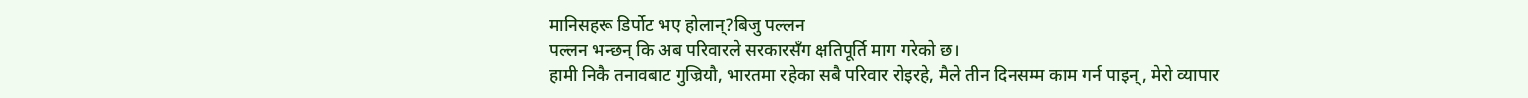मानिसहरू डिर्पोट भए होलान्?बिजु पल्लन
पल्लन भन्छन् कि अब परिवारले सरकारसँग क्षतिपूर्ति माग गरेको छ।
हामी निकै तनावबाट गुज्रियौ, भारतमा रहेका सबै परिवार रोइरहे, मैले तीन दिनसम्म काम गर्न पाइन्, मेरो व्यापार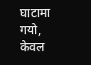घाटामा गयो, केवल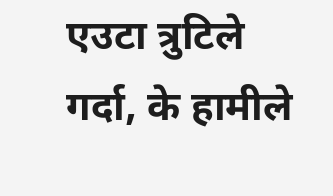एउटा त्रुटिले गर्दा, के हामीले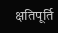क्षतिपूर्ति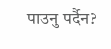पाउनु पर्दैन?